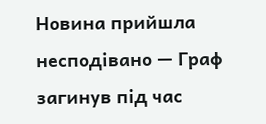Новина прийшла несподівано — Граф загинув під час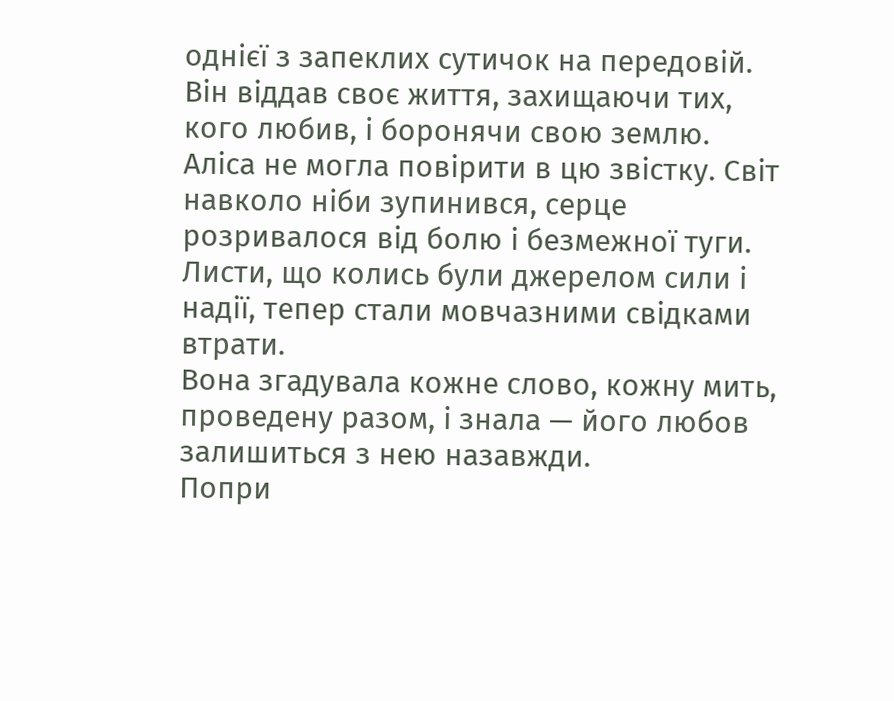однієї з запеклих сутичок на передовій. Він віддав своє життя, захищаючи тих, кого любив, і боронячи свою землю.
Аліса не могла повірити в цю звістку. Світ навколо ніби зупинився, серце розривалося від болю і безмежної туги. Листи, що колись були джерелом сили і надії, тепер стали мовчазними свідками втрати.
Вона згадувала кожне слово, кожну мить, проведену разом, і знала — його любов залишиться з нею назавжди.
Попри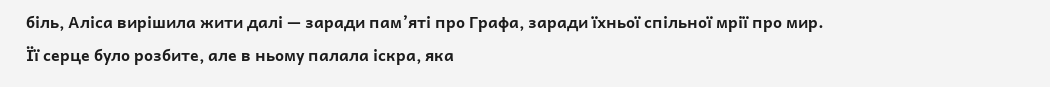біль, Аліса вирішила жити далі — заради пам’яті про Графа, заради їхньої спільної мрії про мир.
Її серце було розбите, але в ньому палала іскра, яка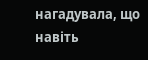нагадувала, що навіть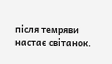після темряви настає світанок.